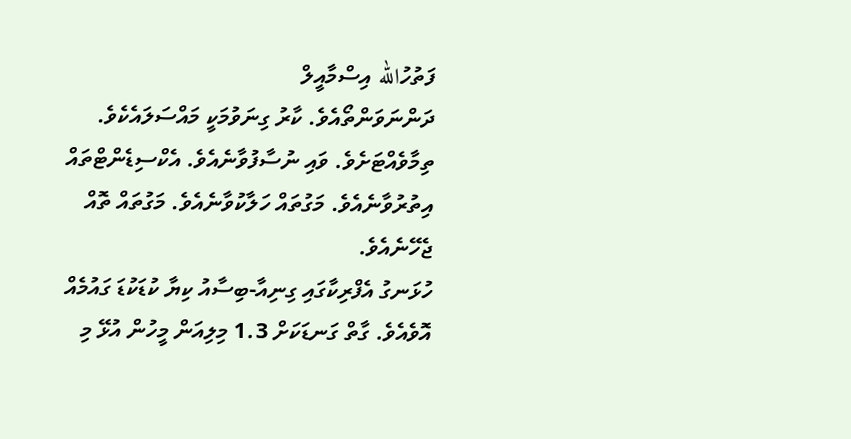ފަތުހުالله އިސްމާއީލް
ދަންނަވަންތޯއެވެ. ކާރު ގިނަވުމަކީ މައްސަލައެކެވެ. ތިމާވެއްޓަށެވެ. ވައި ނުސާފުވާނެއެވެ. އެކްސިޑެންޓްތައް އިތުރުވާނެއެވެ. މަގުތައް ހަލާކުވާނެއެވެ. މަގުތައް ތޮއް ޖެހޭނެއެވެ.
ހުޅަނގު އެފްރިކާގައި ގިނިއާ-ބިސާއު ކިޔާ ކުޑަކުޑަ ގައުމެއް އޮވެއެވެ. ގާތް ގަނޑަކަށް 1.3 މިލިއަން މީހުން އުޅޭ މި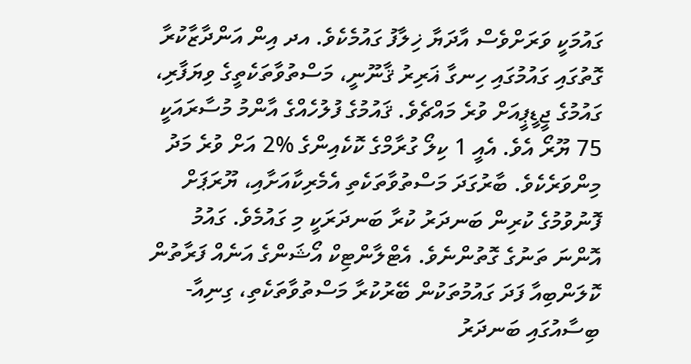ގައުމަކީ ވަރަށްވެސް އާދަޔާ ޚިލާފު ގައުމެކެވެ. އދ އިން އަންދާޒާކުރާ ގޮތުގައި ގައުމުގައި ހިނގާ ޣަރިރު ޤާނޫނީ، މަސްތުވާތަކެތީގެ ވިޔަފާރި، ގައުމުގެ ޖީޑީޕީއަށް ވުރެ މައްޗެވެ. ޤައުމުގެ ފުލުހެއްގެ އާންމު މުސާރައަކީ 75 ޔޫރޯ އެވެ. އެއީ 1 ކިލޯ ގުރާމްގެ ކޮކެއިންގެ %2 އަށް ވުރެ މަދު މިންވަރެކެވެ. ބާރުގަދަ މަސްތުވާތަކެތި އެމެރިކާއަށާއި، ޔޫރަޕަށް ފޮނުވުމުގެ ކުރިން ބަނދަރު ކުރާ ބަނދަރަކީ މި ގައުމެވެ. ގައުމު އޮންނަ ތަނުގެ ގޮތުންނެވެ. އެޓްލާންޓިކް އޯޝަންގެ އަނެއް ފަރާތުން ކޮލަންބިއާ ފަދަ ގައުމުތަކުން ބޭރުކުރާ މަސްތުވާތަކެތި، ގިނިއާ-ބިސާއުގައި ބަނދަރު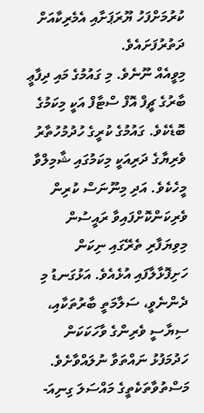ކުރުމަށްފަހު ޔޫރަޕަށާއި އެމެރިކާއަށް ދަތުރުފަށައެވެ.
މިވީއެއް ނޫނެވެ. މި ގައުމުގެ މައި ދިފާޢީ ބާރުގެ ޗީފް އޮފް ސްޓާފް އަކީ މިކަމުގެ ބޮޑެކެވެ. ގައުމުގެ ކުރީގެ ހުދުމުހުތާރު ވެރިޔާގެ ދަރިއަކީ މިކަމުގައި ޝާމިލްވާ މީހެކެވެ. އަދި މިނޫނަސް ކުރިން ވެރިކަންކޮށްފައިވާ ރައީސުން މިވިޔަފާރި ތެރޭގައި ނިކަން ހަށިފޮޅާލާފައި އުޅެއެވެ. އަޅުގަނޑު މި ދެންނެވީ، ސަލާމަތީ ބާރުތަކާއި، ސިޔާސީ ވެރިންގެ ވާހަކަކަން ހަދުމަފުޅު ނައްތަވާ ނުލައްވާށެވެ. މަސްތުވާތަކެތީގެ މައްސަލަ ގިނިއަ-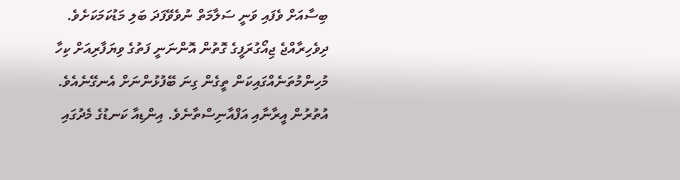ބިސާއަށް ވެފައި ވަނީ ސަލާމަތް ނުވެވޭފަދަ ބަލި މަޑުކަމަކަށެވެ.
ދިވެހިރާއްޖެ ޖިއޯގުރަފީގެ ގޮތުން އޮންނަނީ ފަތުގެ ވިޔަފާރިއަށް ކިހާ މުހިންމުތަނެއްގައިކަން ތީގެން ގިނަ ބޭފުޅުންނަށް އެނގޭނެއެވެ. އުތުރުން އީރާނާއި އަފްއާނިސްތާނެވެ. އިންޑިއާ ކަނޑުގެ މެދުގައި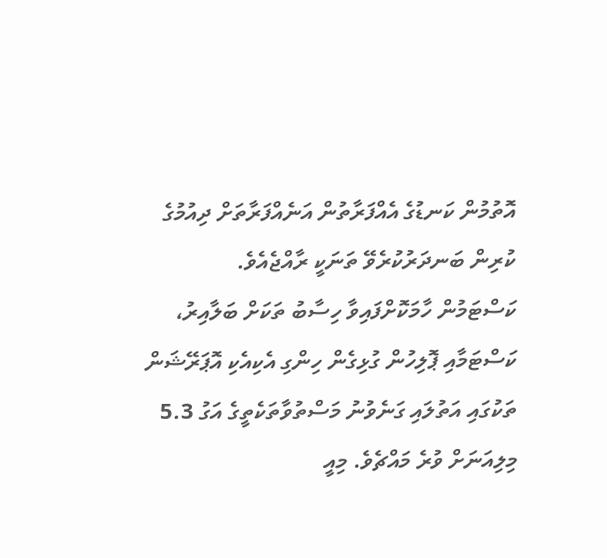އޮތުމުން ކަނޑުގެ އެއްފަރާތުން އަނެއްފަރާތަށް ދިއުމުގެ ކުރިން ބަނދަރުކުރެވޭ ތަނަކީ ރާއްޖެއެވެ.
ކަސްޓަމުން ހާމަކޮށްފައިވާ ހިސާބު ތަކަށް ބަލާއިރު، ކަސްޓަމާއި ޕޮލިހުން ގުޅިގެން ހިންގި އެކިއެކި އޮޕަރޭޝަން ތަކުގައި އަތުލައި ގަނެވުނު މަސްތުވާތަކެތީގެ އަގު 5.3 މިލިއަނަށް ވުރެ މައްޗެވެ. މިއީ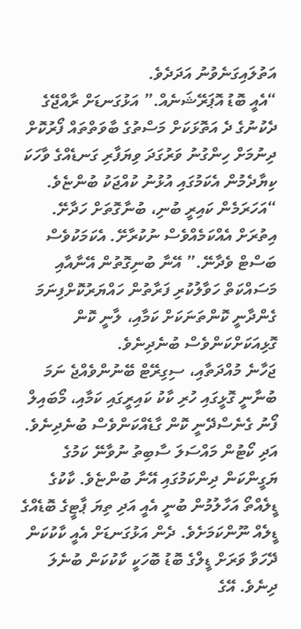އަތުލައިގަނެވުނު އަދަދެވެ.
“އެއީ ބޮޑު އޮޕަރޭޝަނެއް.” އަޅުގަނޑަށް ރާއްޖޭގެ ދެކުނުގެ ދެ އަތޮޅަކަށް މަސްތުގެ ބާވަތްތައް ފޯރުކޮށް ދިނުމަށް ހިންގުނު ވަރުގަދަ ވިޔަފާރި ގަނޑެއްގެ ވާހަކަ ކިޔާދެމުން އެކަމުގައި އުޅުނު ކުއްޖަކު ބުންޏެވެ.
“އަހަރަމެން ކައިރީ ބުނި، ބުނާގޮތަށް ހަދާށޭ. އިތުރަށް އެއްކަމެއްވެސް ނުކުރާށޭ. އެކަމަކުވެސް ބަސްޓް ވެދާނޭ.” އޭނާ ބުނިގޮތުން އޭނާއާއި މަސައްކަތް ހަވާލުކުރި ފަރާތުން ހައްޔަރުކޮށްފިނަމަ ގެންދާނީ ކޮންތަނަކަށް ކަމާއި، ލާނީ ކޮން ގޮޅިއަކަށްކަންވެސް ބުނެދިނެވެ.
ޖަހާނެ މުއްދަތާއި، ސިގިރޭޓް ބޭނުންވެއްޖެ ނަމަ ބުނާނީ ގޮޅީގައި ހުރި ކާކު ކައިރީގައި ކަމާއި، މޯބައިލް ފޯނު ގެނެސްދޭނީ ކޮން ގާޑެއްކަންވެސް ބުނެދިނެވެ. އަދި ކޯޓުން މައްސަލަ ސާބިތު ނުވާނޭ ކަމުގެ ޔަގީންކަން ދިންކަމުގައި އޭނާ ބުންޏެވެ. ކާކުގެ ޑީލެއްތޯ އަހާލުމުން ބުނީ އެއީ އަދި ތިޔަ ޕާޓީގެ ބޮޑެއްގެ ޑީލެއް ނޫންކަމަށެވެ. ދެން އަޅުގަނޑަށް އެއީ ކާކުކަން ދޭހަވާ ވަރަށް ޑީލްގެ ބޮޑު ބޮހަކީ ކާކުކަން ބުނެލަ ދިނެވެ. އޭގެ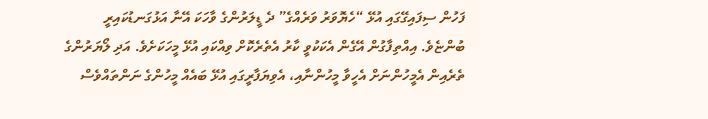ފަހުން ސިފައިގޭގައި އުޅޭ “ހެޔޮވަރު ވަރެއްގެ” ދެ ޑީލަރުންގެ ވާހަކަ އޭނާ އަޅުގަނޑުކައިރީ ބުންޏެވެ. އިއްތިފާގުން އޭގެން އެކަކުވީ ކާރު އެތެރެކޮށް ވިއްކައި އުޅޭ މީހަކަށެވެ. އަދި ލޯޔަރުންގެ ތެރެއިން އެމީހުންނަށް އެހީވާ މީހުންނާއި، އެވިޔަފާރީގައި އުޅޭ ބައެއް މީހުންގެ ނަންތައްވެސް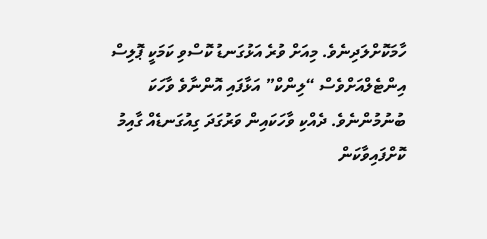ހާމަކޮށްލަދިނެވެ. މިއަށް ވުރެ އަޅުގަނޑު ކޮސްވި ކަމަކީ ޕޮލިސް އިންޓެލްއަށްވެސް “ލިންކް” އަޅާފައި އޮންނާވެ ވާހަކަ ބުނުމުންނެވެ. ދެއްކި ވާހަކައިން ވަރުގަދަ ގިއުގަނޑެއް ގާއިމު ކޮށްފައިވާކަން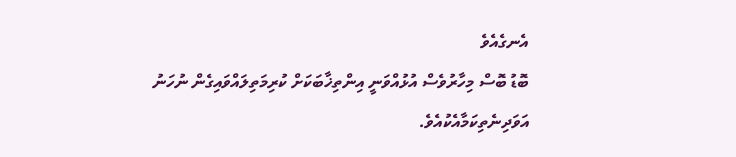އެނގެއެވެ
ބޮޑު ބޮސް މިހާރުވެސް އުޅުއްވަނީ އިންތިޚާބަކަށް ކުރިމަތިލައްވައިގެން ނުހަނު އަވަދިނެތިކަމާއެކުއެވެ.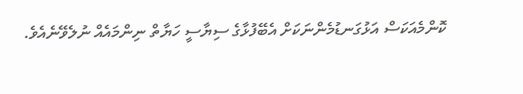ކޮންމެއަކަސް އަޅުގަނޑުމެންނަކަށް އެބޭފުޅާގެ ސިޔާސީ ހަޔާތް ނިންމައެއް ނުލެވޭނެއެވެ.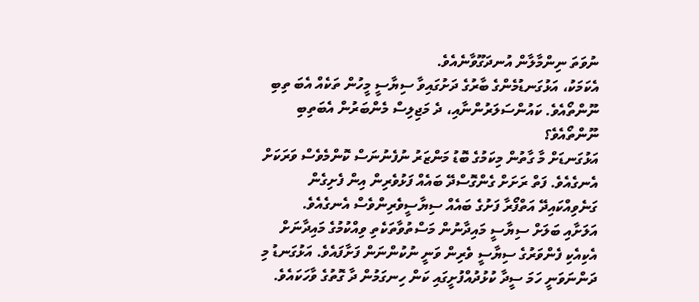ނުވަތަ ނިންމާލާން އުނދަގޫވާނެއެވެ.
އެކަމަކު، އަޅުގަނޑުމެންގެ ބާރުގެ ދަށުގައިވާ ސިޔާސީ މީހުން ތަކެއް އެބަ ތިބި ނޫންތޯއެވެ. ކައުންސަލަރުންނާއި، ދެ މަޖިލިސް މެންބަރުން އެބަތިބި ނޫންތޯއެވެ؟
އަޅުގަނޑަށް މާ ގާތުން މިކަމުގެ ބޮޑު މަންޒަރު ނުފެނުނަސް ކޮންމެވެސް ވަރަކަށް އެނގެއެވެ. ފަތް ރަށަށް ގެންގޮސްދޭ ބައެއް ފަޅުވެރިން އިން ފެށިގެން ގަނެވިއްކައިދޭ އަތްފޯރާ ފަށުގެ ބައެއް ސިޔާސީވެރިންވެސް އެނގެއެވެ.
އަލަށާއި ބަލަށް ސިޔާސީ މައިދާނުން މަސްތުވާތަކެތި ވިއްކުމުގެ މައިދާނަށް އެކިއެކި ފެންވަރުގެ ސިޔާސީ ވެރިން ވަނީ ނުކުންނަން ފަށާފައެވެ. އަޅުގަނޑު މި ދަންނަވަނީ ހަމަ ސީދާ ކުޅުދުއްފުށީގައި ކަން ހިނގަމުން ދާ ގޮތުގެ ވާހަކައެވެ.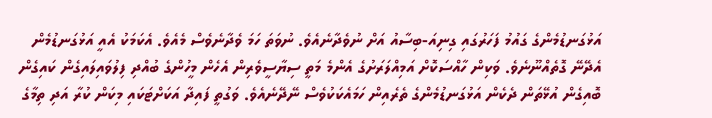އަޅުގަނޑުމެންގެ ގައުމު ފަހަރުގައި ގިނިއަ-ބިސާއު އަށް ނުވެދާނެއެވެ. ނުވަތަ ހަމަ ވެދާނެވެސް މެއެވެ. އެކަމަކު އެއީ އަޅުގަނޑުމެން އެދޭނޭ ގޮތެއްނޫނެވެ. ވަކިން ހާއްސަކޮށް އަމިއްލަރަށުގެ އެންމެ މަތީ ސިޔާސީވެރިން އެހެން މީހުންގެ ބުއްދި ފިލުވައިލައިގެން ކައިގެން ބޮއިގެން އުޅޭތަން ދެކެން އަޅުގަނޑުމެންގެ ތެރެއިން ހަމައެކަކުވެސް ނޭދޭނެއެވެ. ވަގުތީ ފައިދާ އަކަށްޓަކައި މިކަން ކުރާ އަދި ތިމާގެ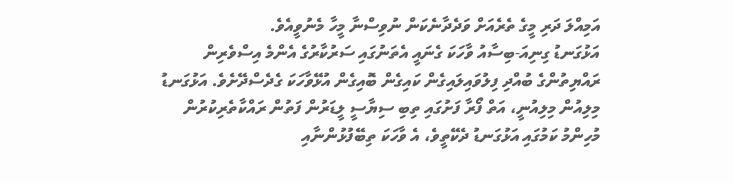އަމިއްލަ ދަރި މީގެ ތެރެއަށް ވަދެދާނެކަން ނުވިސްނާ މީހާ މެނުވީއެވެ.
އަޅުގަނޑު ގިނިއަ-ބިސާއު ވާހަކަ ގެނައީ އެތަނުގައި ސަރުކާރުގެ އެންމެ އިސްވެރިން ރައްޔިތުންގެ ބުއްދި ފިލުވައިލައިގެން ކައިގެން ބޮއިގެން އުޅޭވާހަކަ ގެދެސްދޭށެވެ. އަޅުގަނޑު މިލިއުން މިލިއުނީ، އަތް ފޯރާ ފަށުގައި ތިބި ސިޔާސީ ލީޑަރުން ފަތުން ރައްކާތެރިކުރުން މުހިންމު ކަމުގައި އަޅުގަނޑު ދެކޭތީވެ، އެ ވާހަކަ ތިބޭފުޅުންނާއި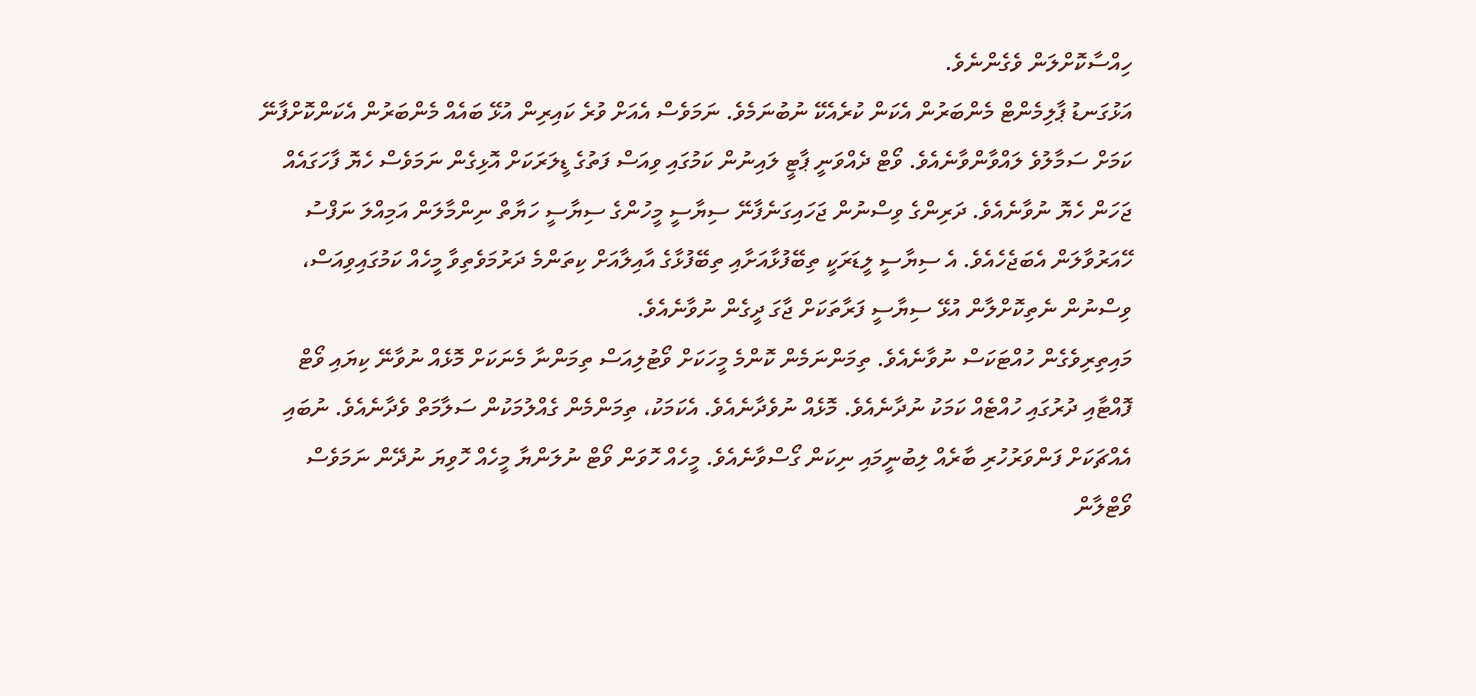ހިއްސާކޮށްލަން ވެގެންނެވެ.
އަޅުގަނޑު ޕާލިމެންޓް މެންބަރުން އެކަން ކުރެއެކޭ ނުބުނަމެވެ. ނަމަވެސް އެއަށް ވުރެ ކައިރިން އުޅޭ ބައެއް މެންބަރުން އެކަންކޮށްފާނޭ ކަމަށް ސަމާލުވެ ލައްވާންވާނެއެވެ. ވޯޓް ދެއްވަނީ ޕާޓީ ލައިނުން ކަމުގައި ވިއަސް ފަތުގެ ޑީލަރަކަށް އޮޅިގެން ނަމަވެސް ހެޔޮ ފާހަގައެއް ޖަހަން ހެޔޮ ނުވާނެއެވެ. ދަރިންގެ ވިސްނުން ޖަހައިގަނެފާނޭ ސިޔާސީ މީހުންގެ ސިޔާސީ ހަޔާތް ނިންމާލަން އަމިއްލަ ނަފްސު ހޭއަރުވާލަން އެބަޖެހެއެވެ. އެ ސިޔާސީ ލީޑަރަކީ ތިބޭފުޅާއަށާއި ތިބޭފުޅާގެ އާއިލާއަށް ކިތަންމެ ދަރުމަވެތިވާ މީހެއް ކަމުގައިވިއަސް، ވިސްނުން ނެތިކޮށްލާން އުޅޭ ސިޔާސީ ފަރާތަކަށް ޖާގަ ދީގެން ނުވާނެއެވެ.
މައިތިރިވެގެން ހުއްޓަކަސް ނުވާނެއެވެ. ތިމަންނަމެން ކޮންމެ މީހަކަށް ވޯޓުލިއަސް ތިމަންނާ މެނަކަށް މޮޅެއް ނުވާނޭ ކިޔައި ވޯޓް ފޮއްޓާއި ދުރުގައި ހުއްޓެއް ކަމަކު ނުދާނެއެވެ. މޮޅެއް ނުވެދާނެއެވެ. އެކަމަކު، ތިމަންމެން ގެއްލުމަކުން ސަލާމަތް ވެދާނެއެވެ. ނުބައި އެއްޗަކަށް ފަންވަރުހުރި ބާރެއް ލިބުނީމައި ނިކަން ގޯސްވާނެއެވެ. މީހެއް ހޮވަން ވޯޓް ނުލަންޔާ މީހެއް ހޮވިޔަ ނުދޭން ނަމަވެސް ވޯޓްލާން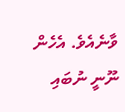ވާނެއެވެ. އެހެން ނޫނީ ނުބައި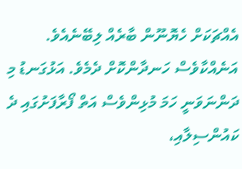އެއްޗަކަށް ހެޔޮނޫން ބާރެއް ލިބޭނެއެވެ. އަނެއްކާވެސް ހަނދާންކޮށް ދެމެވެ. އަޅުގަނޑު މި ދަންނަވަނީ ހަމަ މުޅިންވެސް އަތް ފޯރާފަށުގައި ދެ ކައުންސިލާއި،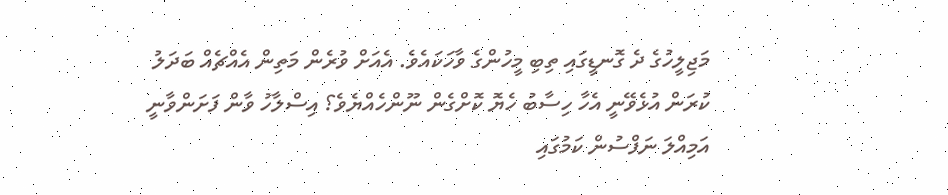މަޖިލީހުގެ ދެ ގޮނޑީގައި ތިބި މީހުންގެ ވާހަކައެވެ. އެއަށް ވުރެން މަތިން އެއްޗެއް ބަދަލު ކުރަން އުޅެވޭނީ އެހާ ހިސާބު ހެޔޮ ކޮށްގެން ނޫންހެއްޔެވެ؟ އިސްލާހު ވާން ފަށަންވާނީ އަމިއްލަ ނަފްސުން ކަމުގައި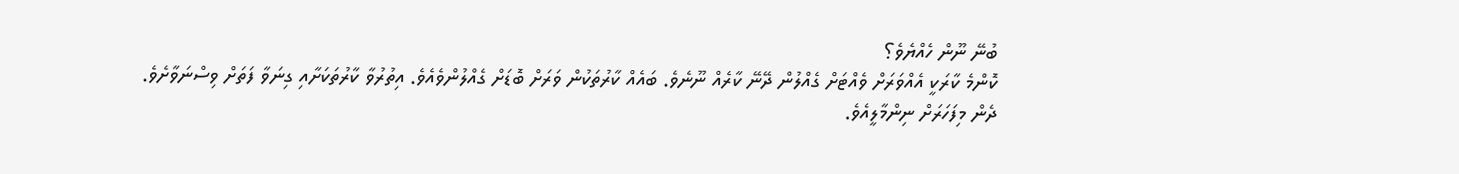ބުނޭ ނޫން ހެއްޔެވެ؟
ކޮންމެ ކާރަކީ އެއްވަރަށް ވެއްޓަށް ގެއްލުން ދޭނޭ ކާރެއް ނޫނެވެ. ބައެއް ކާރުތަކުން ވަރަށް ބޮޑަށް ގެއްލުންވެއެވެ. އިތުރުވާ ކާރުތަކަށާއި ގިނަވާ ފަތަށް ވިސްނަވާށެވެ.
ދެން މިފަހަރަށް ނިންމާލީއެވެ.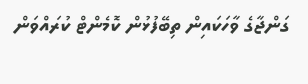ގަންޖާގެ ވާހަކައިން ތިބޭފުޅުން ކޮމެންޓް ކުރައްވަން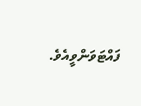ފައްޓަވަންވީއެވެ.